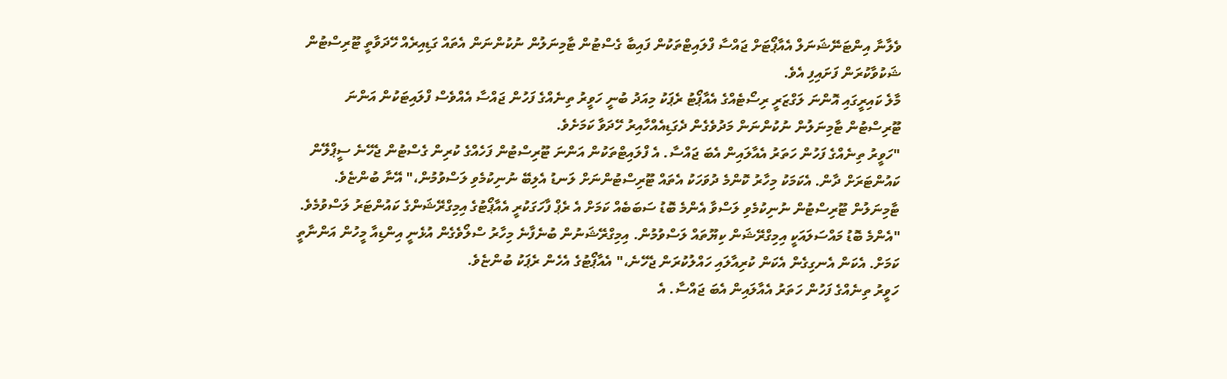ވެލާނާ އިންޓަނޭޝަނަލް އެއާޕޯޓަށް ޖައްސާ ފްލައިޓްތަކުން ފައިބާ ގެސްޓުން ޓާމިނަލުން ނުކުންނަން އެތައް ގަޑިއިރެއް ހޭދަވާތީ ޓޫރިސްޓުން ޝަކުވާކުރަން ފަށައިފި އެވެ.
މާލެ ކައިރީގައި އޮންނަ ލަގްޒަރީ ރިސޯޓެއްގެ އެއާޕޯޓު ރެޕަކު މިއަދު ބުނީ ހަވީރު ތިނެއްގެ ފަހުން ޖައްސާ އެއްވެސް ފްލައިޓަކުން އަންނަ ޓޫރިސްޓުން ޓާމިނަލުން ނުކުންނަން މަދުވެގެން ދެގަޑިއެއްހާއިރު ހޭދަވާ ކަމަށެވެ.
"ހަވީރު ތިނެއްގެ ފަހުން ހަތަރު އެއާލައިން އެބަ ޖައްސާ. އެ ފްލައިޓްތަކުން އަންނަ ޓޫރިސްޓުން ފަހެއްގެ ކުރިން ގެސްޓުން ޖެހޭނެ ސީޕްލޭން ކައުންޓަރަށް ދާން. އެކަމަކު މިހާރު ކޮންމެ ދުވަހަކު އެތައް ޓޫރިސްޓުންނަށް ލަނޑު އެލިބޭ ނުނިކުމެވި ލަސްވުމުން،" އޭނާ ބުންޏެވެ.
ޓާމިނަލުން ޓޫރިސްޓުން ނުނިކުމެވި ލަސްވާ އެންމެ ބޮޑު ސަބަބެއް ކަމަށް އެ ރެޕް ފާހަގަކުރީ އެއާޕޯޓުގެ އިމިގްރޭޝަންގެ ކައުންޓަރު ލަސްވުމެވެ.
"އެންމެ ބޮޑު މައްސަލައަކީ އިމިގްރޭޝަން ކިޔޫތައް ލަސްވުމުން. އިމިގްރޭޝަނުން ބުނެފާނެ މިހާރު ސްލޯވެގެން އުޅެނީ އިންޑިއާ މީހުން އަންނާތީ ކަމަށް. އެކަން އެނގިގެން އެކަން ކުރިއާލައި ހައްލުކުރަން ޖެހޭނެ،" އެއާޕޯޓުގެ އެހެން ރެޕަކު ބުންޏެވެ.
ހަވީރު ތިނެއްގެ ފަހުން ހަތަރު އެއާލައިން އެބަ ޖައްސާ. އެ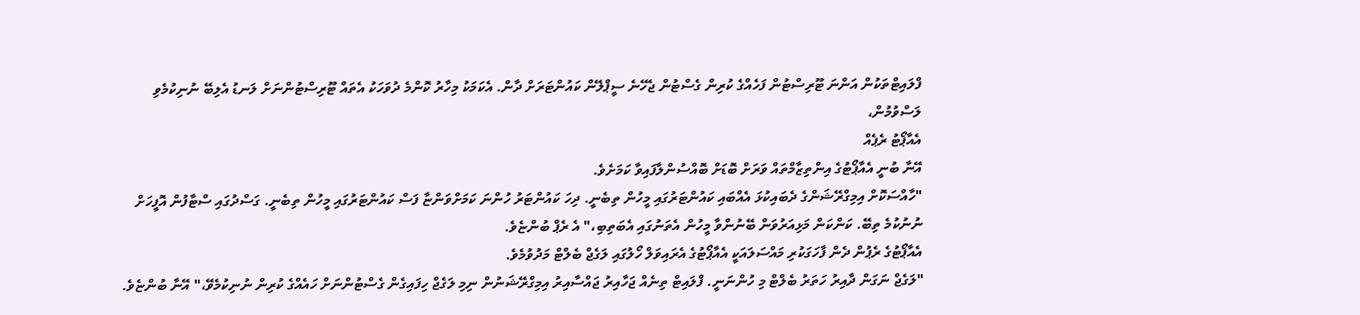ފްލައިޓްތަކުން އަންނަ ޓޫރިސްޓުން ފަހެއްގެ ކުރިން ގެސްޓުން ޖެހޭނެ ސީޕްލޭން ކައުންޓަރަށް ދާން. އެކަމަކު މިހާރު ކޮންމެ ދުވަހަކު އެތައް ޓޫރިސްޓުންނަށް ލަނޑު އެލިބޭ ނުނިކުމެވި ލަސްވުމުން،
އެއާޕޯޓު ރެޕެއް
އޭނާ ބުނީ އެއާޕޯޓުގެ އިންތިޒާމްތައް ވަރަށް ބޮޑަށް ބޮއްސުންލާފައިވާ ކަމަށެވެ.
"ހާއްސަކޮށް އިމިގްރޭޝަންގެ ދެބައިކުޅަ އެއްބައި ކައުންޓަރުގައި މީހުން ތިބެނީ. ދިހަ ކައުންޓަރު ހުންނަ ކަމަށްވަންޏާ ފަސް ކައުންޓަރުގައި މީހުން ތިބެނީ. ގަސްދުގައި ސްޓާފުން އޮފީހަށް ނުނުކުމެ ތިބޭ. ކަންކަން މަޅިއަރުވަން ބޭނުންވާ މީހުން އެތަނުގައި އެބަތިބި،" އެ ރެޕް ބުންޏެވެ.
އެއާޕޯޓުގެ ރެޕުން ދެން ފާހަގަކުރި މައްސަލައަކީ އެއާޕޯޓުގެ އެރައިވަލް ހޯލުގައި ލަގެޖް ބެލްޓް މަދުވުމެވެ.
"ލަގެޖް ނަގަން ދާއިރު ހަތަރު ބެލްޓް މި ހުންނަނީ. ފްލައިޓް ތިނެއް ޖަހާއިރު ޖައްސާއިރު އިމިގްރޭޝަނުން ނިމި ލަގެޖް ހިފައިގެން ގެސްޓުންނަށް ހައެއްގެ ކުރިން ނުނިކުމެވޭ،" އޭނާ ބުންޏެވެ.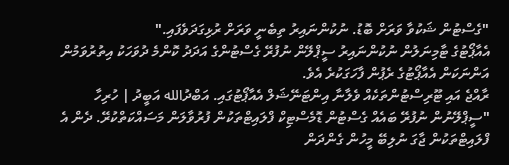"ގެސްޓުން ޝަކުވާ ވަރަށް ބޮޑު. ނުކުންނައިރު ތިބެނީ ވަރަށް ރުޅިގަދަވެފައި."
އެއާޕޯޓުގެ ޓާމިނަލުން ނުކުންނައިރު ސީޕްލޭން ނުފުރޭ ގެސްޓުންގެ އަދަދު ކޮންމެ ދުވަހަކު އިތުރުވަމުން އަންނަކަން އެއާޕޯޓުގެ ރެޕުން ފާހަގަކުރެ އެވެ.
ރާއްޖެ އައި ޓޫރިސްޓުންތަކެއް ވެލާނާ އިންޓަނޭޝަލް އެއާޕޯޓުގައި. އަބްދުالله އަބީދު | ހުރިހާ
"ސީޕްލޭނުން ނުފުރޭ ބައެއް ގެސްޓުން ޑޮމެސްޓިކް ފްލައިޓްތަކުން ފުރުވާލަން މަސައްކަތްކުރޭ. ދެން އެ ފްލައިޓްތަކުން ޖާގަ ނުލިބޭ މީހުން ގެންދަން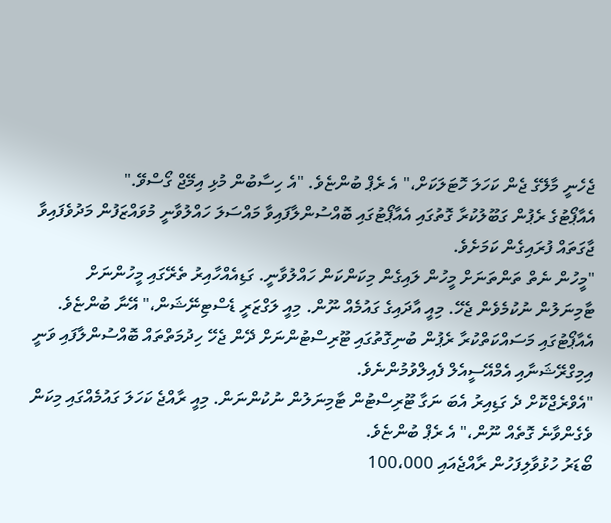ޖެހެނީ މާލޭގެ ޖެން ކަހަލަ ހޮޓަލަކަށް،" އެ ރެޕް ބުންޏެވެ. "އެ ހިސާބުން މުޅި އިމޭޖް ގޯސްވޭ."
އެއާޕޯޓުގެ ރެޕުން ގަބޫލުކުރާ ގޮތުގައި އެއާޕޯޓުގައި ބޮއްސުންލާފައިވާ މައްސަލަ ހައްލުވާނީ މުވައްޒަފުން މަދުވެފައިވާ ޖާގަތައް ފުރައިގެން ކަމަށެވެ.
"މީހުން ނެތް ތަންތަނަށް މީހުން ލައިގެން މިކަންކަން ހައްލުވާނީ. ގަޑިއެއްހާއިރު ތެރޭގައި މީހުންނަށް ޓާމިނަލުން ނުކުމެވެން ޖެހޭ. މިއީ އާދައިގެ ގައުމެއް ނޫން. މިއީ ލަގްޒަރީ ޑެސްޓިނޭޝަން،" އޭނާ ބުންޏެވެ.
އެއާޕޯޓުގައި މަސައްކަތްކުރާ ރެޕުން ބުނިގޮތުގައި ޓޫރިސްޓުންނަށް ދޭން ޖެހޭ ހިދުމަތްތައް ބޮއްސުންލާފައި ވަނީ އިމިގްރޭޝަނާއި އެމްއޭސީއެލް ފެއިލްވުމުންނެވެ.
"އެވްރެޖްކޮށް ދެ ގަޑިއިރު އެބަ ނަގާ ޓޫރިސްޓުން ޓާމިނަލުން ނުކުންނަން. މިއީ ރާއްޖެ ކަހަލަ ގައުމެއްގައި މިކަން ވެގެންވާނެ ގޮތެއް ނޫން،" އެ ރެޕް ބުންޏެވެ.
ބޯޑަރު ހުޅުވާލިފަހުން ރާއްޖެއައި 100،000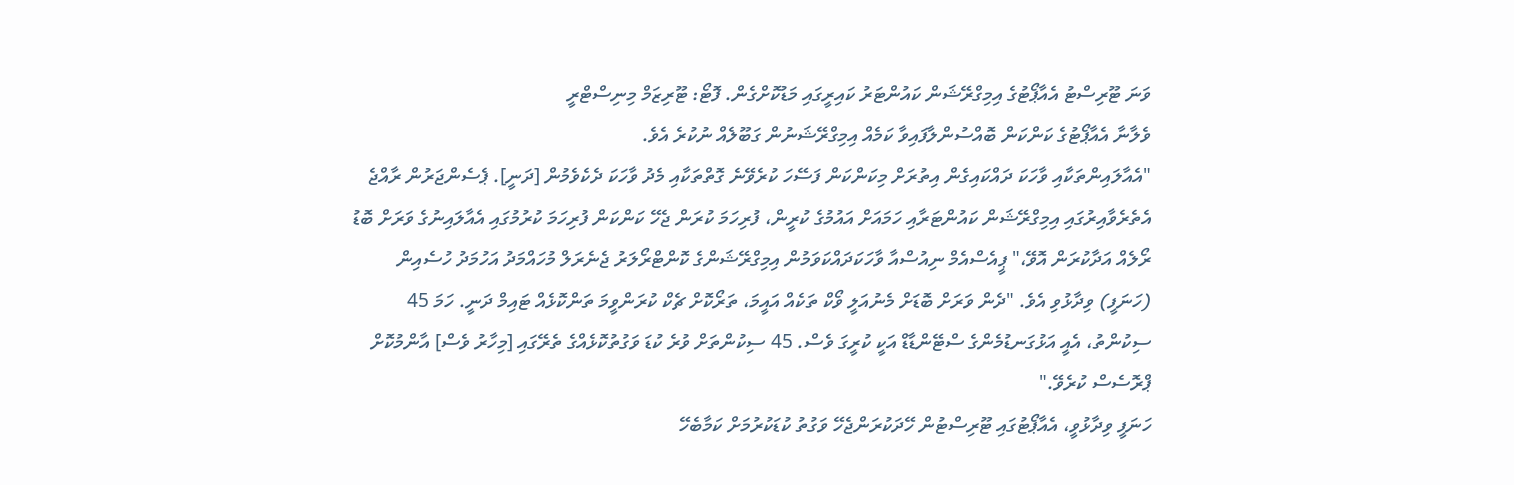ވަނަ ޓޫރިސްޓު އެއާޕޯޓުގެ އިމިގްރޭޝަން ކައުންޓަރު ކައިރީގައި މަޑުކޮށްގެން. ފޮޓޯ: ޓޫރިޒަމް މިނިސްޓްރީ
ވެލާނާ އެއާޕޯޓުގެ ކަންކަން ބޮއްސުންލާފައިވާ ކަމެއް އިމިގްރޭޝަނުން ގަބޫލެއް ނުކުރެ އެވެ.
"އެއާލައިންތަކާއި ވާހަކަ ދައްކައިގެން އިތުރަށް މިކަންކަން ފަސޭހަ ކުރެވޭނެ ގޮތްތަކާއި މެދު ވާހަކަ ދެކެވެމުން [ދަނީ]. ޕެސެންޖަރުން ރާއްޖެ އެތެރެވާއިރުގައި އިމިގްރޭޝަން ކައުންޓަރާއި ހަމައަށް އައުމުގެ ކުރީން، ފުރިހަމަ ކުރަން ޖެހޭ ކަންކަން ފުރިހަމަ ކުރުމުގައި އެއާލައިނުގެ ވަރަށް ބޮޑު ރޯލެއް އަދާކުރަން އޮވޭ،" ޕީއެސްއެމް ނިއުސްއާ ވާހަކަދައްކަވަމުން އިމިގްރޭޝަންގެ ކޮންޓްރޯލަރު ޖެނެރަލް މުހައްމަދު އަހުމަދު ހުސެއިން (ހަނަފީ) ވިދާޅުވި އެވެ. "ދެން ވަރަށް ބޮޑަށް މެނުއަލީ ވޯކް ތަކެއް އައީމަ، ތަރޯކޮށް ޗެކް ކުރަންވީމަ ތަންކޮޅެއް ޓައިމް ދަނީ. ހަމަ 45 ސިކުންތު، އެއީ އަޅުގަނޑުމެންގެ ސްޓޭންޑާޑް އަކީ ކުރީގަ ވެސް. 45 ސިކުންތަށް ވުރެ ކުޑަ ވަގުތުކޮޅެއްގެ ތެރޭގައި [މިހާރު ވެސް] އާންމުކޮށް ޕްރޮސެސް ކުރެވޭ."
ހަނަފީ ވިދާޅުވީ، އެއާޕޯޓުގައި ޓޫރިސްޓުން ހޭދަކުރަންޖެހޭ ވަގުތު ކުޑަކުރުމަށް ކަމާބެހޭ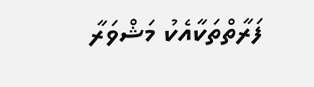ފަރާތްތަކާއެކު މަޝްވަރާ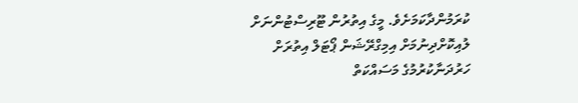ކުރަމުންދާކަމަށެވެ. މީގެ އިތުރުން ޓޫރިސްޓުންނަށް ލުއިކޮށްދިނުމަށް އިމިގްރޭޝަން ޕޯޓަލް އިތުރަށް ހަރުދަނާކުރުމުގެ މަސައްކަތް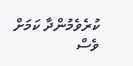ކުރެވެމުންދާ ކަމަށް ވެސް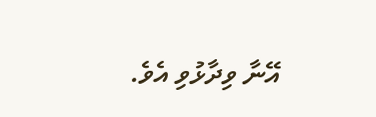އޭނާ ވިދާޅުވި އެވެ.